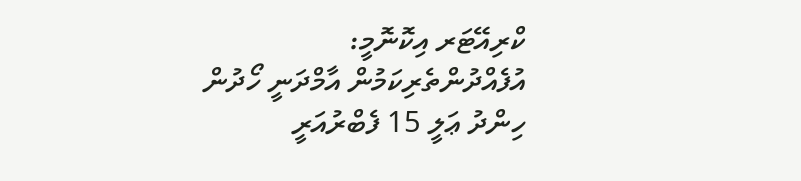ކްރިއޭޓަރ އިކޮނޮމީ: އުފެއްދުންތެރިކަމުން އާމްދަނީ ހޯދުން
ހިންދު ޢަލީ 15 ފެބްރުއަރީ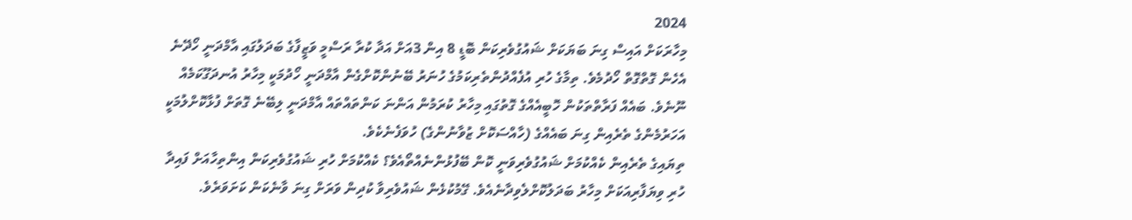2024
މިހާރަކަށް އައިސް ގިނަ ބަޔަކަށް ޝައުގުވެރިކަން ބޮޑީ 8 އިން 3އަށް އަދާ ކުރާ ރަސްމީ ވަޒީފާގެ ބަދަލުގައި އާމްދަނީ ހޯދޭނެ އެހެން ގޮތްގޮތް ހޯދުމެވެ. ތިމާގެ ހުރި އުފެއްދުންތެރިކަމުގެ ހުނަރު ބޭނުންކޮށްގެން އާމްދަނީ ހޯދުމަކީ މިހާރު އުނދަގޫކަމެއް ނޫނެވެ. ބައެއް ފަރާތްތަކުން ހޮބީއެއްގެ ގޮތުގައި މިހާރު ކުރަމުން އަންނަ ކަންތައްތައް އާމްދަނީ ލިބޭނެ ގޮތަށް ފުޅާކޮށްލުމަކީ އަހަރުމެންގެ ތެރެއިން ގިނަ ބައެއްގެ (ހާއްސަކޮށް ޒުވާނުންގެ) ހުވަފެނެކެވެ.
ތިޔައިގެ ތެރެއިން ކެއްކުމަށް ޝައުގުވެރިވަނީ ކޮން ބޭފުޅުންނެއްތޯއެވެ؟ ކެއްކުމަށް ހުރި ޝައުގުވެރިކަން އިންތިހާއަށް ފައިދާ ހުރި ވިޔަފާރިއަކަށް މިހާރު ބަދަލުކޮށްލެވިދާނެއެވެ. ގޭމުކުޅެން ޝައުވެރިވާ ކުދިން ވަރަށް ގިނަ ވާނެކަން ކަށަވަރެވެ.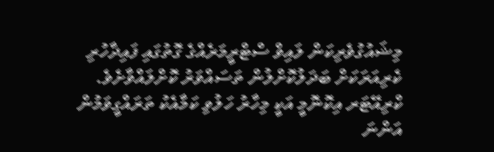މިޝައުގުވެރިކަން ލައިވް ސްޓްރީމަރެއްގެ ގޮތުގައި ފައިދާހުރި ކެރިއަރަކަށް ބަދަލުކޮށްލުން ތަސައްވަރު ކޮށްލައްވާށެވެ.
ކްރިއޭޓަރ އިކޮނޮމީ އަކީ މިހާރު ހަލުވި ކަމާއެކު ތަރައްގީވަމުން އަންނަ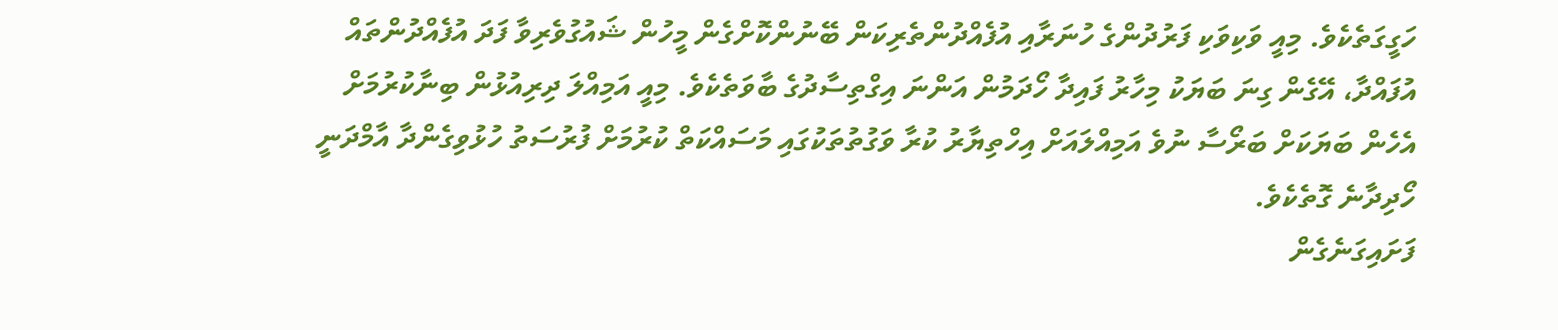ހަގީގަތެކެވެ. މިއީ ވަކިވަކި ފަރުދުންގެ ހުނަރާއި އުފެއްދުންތެރިކަން ބޭނުންކޮށްގެން މީހުން ޝައުގުވެރިވާ ފަދަ އުފެއްދުންތައް އުފައްދާ، އޭގެން ގިނަ ބަޔަކު މިހާރު ފައިދާ ހޯދަމުން އަންނަ އިގްތިސާދުގެ ބާވަތެކެވެ. މިއީ އަމިއްލަ ދިރިއުޅުން ބިނާކުރުމަށް އެހެން ބަޔަކަށް ބަރޯސާ ނުވެ އަމިއްލައަށް އިހްތިޔާރު ކުރާ ވަގުތުތަކުގައި މަސައްކަތް ކުރުމަށް ފުރުސަތު ހުޅުވިގެންދާ އާމްދަނީ ހޯދިދާނެ ގޮތެކެވެ.
ފަށައިގަނެގެން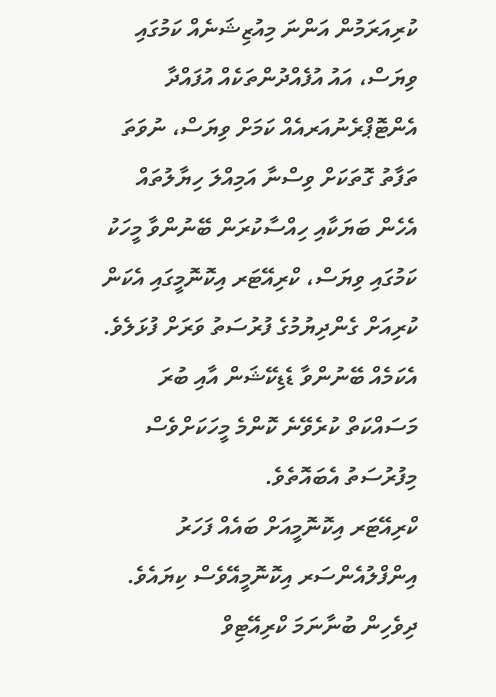ކުރިއަރަމުން އަންނަ މިއުޒިޝަނެއް ކަމުގައި ވިޔަސް، އައު އުފެއްދުންތަކެއް އުފައްދާ އެންޓޮޕްރެނުއަރއެއް ކަމަށް ވިޔަސް، ނުވަތަ ތަފާތު ގޮތަކަށް ވިސްނާ އަމިއްލަ ހިޔާލުތައް އެހެން ބަޔަކާއި ހިއްސާކުރަން ބޭނުންވާ މީހަކު ކަމުގައި ވިޔަސް، ކްރިއޭޓަރ އިކޮނޮމީގައި އެކަން ކުރިއަށް ގެންދިޔުމުގެ ފުރުސަތު ވަރަށް ފުޅަލެވެ. އެކަމެއް ބޭނުންވާ ޑެޑިކޭޝަން އާއި ބުރަ މަސައްކަތް ކުރެވޭނެ ކޮންމެ މީހަކަށްވެސް މިފުރުސަތު އެބައޮތެވެ.
ކްރިއޭޓަރ އިކޮނޮމީއަށް ބައެއް ފަހަރު އިންފްލުއެންސަރ އިކޮނޮމީއޭވެސް ކިޔައެވެ. ދިވެހިން ބުނާނަމަ ކްރިއޭޓިވް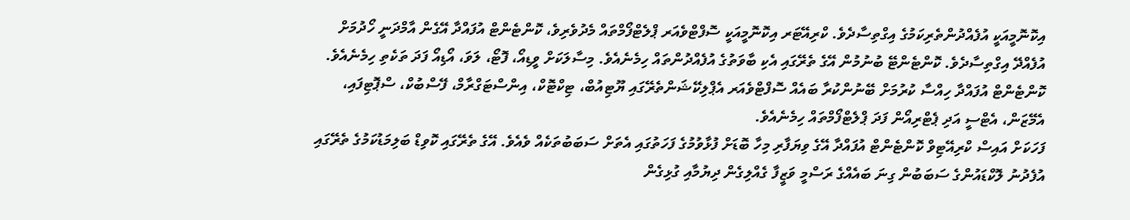އިކޮނޮމީއަކީ އުފެއްދުންތެރިކަމުގެ އިގްތިސާދެވެ. ކްރިއޭޓަރ އިކޮނޮމީއަކީ ސޮފްޓްވެއަރ ޕްލެޓްފޯމްތައް މެދުވެރިވެ، ކޮންޓެންޓް އުފައްދާ އޭގެން އާމްދަނީ ހޯދުމަށް އުފެއްދޭ އިގްތިސާދެވެ. ކޮންޓެންޓޭ ބުނުމުން އޭގެ ތެރޭގައި އެކި ބާވަތުގެ އުފެއްދުންތައް ހިމެނެއެވެ. މިސާލަކަށް ވީޑިއޯ، ފޮޓޯ، ލަވަ، އޯޑިއޯ ފަދަ ތަކެތި ހިމެނެއެވެ. ކޮންޓެންޓް އުފައްދާ ހިއްސާ ކުރުމަށް ބޭނުންކުރާ ބައެއް ސޮފްޓްވެއަރ އެޕްލިކޭޝަންތެރޭގައި ޔޫޓިއުބް، ޓިކްޓޮކް، އިންސްޓަގްރާމް، ފޭސްބުކް، ސްޕޮޓިފައި، އެމޭޒަން، އެޓްސީ އަދި ޕެޓްރިއޯން ފަދަ ޕްލެޓްފޯމްތައް ހިމެނެއެވެ.
ފަހަކަށް އައިސް ކްރިއޭޓިވް ކޮންޓެންޓް އުފައްދާ އޭގެ ވިޔަފާރި މިހާ ބޮޑަށް ފުޅާވުމުގެ ފަހަތުގައި އެތަށް ސަބަބުތަކެއް ވެއެވެ. އޭގެ ތެރޭގައި ކޮވިޑް ބަލިމަޑުކަމުގެ ތެރޭގައި އުފެދުނު ލޮކްޑައުންގެ ސަބަބުން ގިނަ ބައެއްގެ ރަސްމީ ވަޒީފާ ގެއްލިގެން ދިޔުމާއި ގުޅިގެން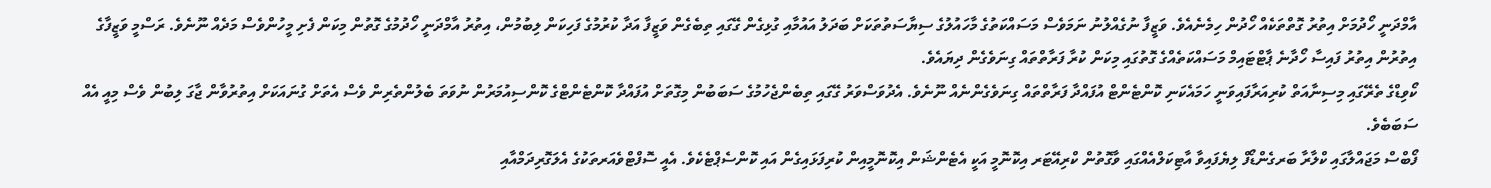އާމްދަނީ ހޯދުމަށް އިތުރު ގޮތްތަކެއް ހޯދުން ހިމެނެއެވެ. ވަޒީފާ ނުގެއްލުނު ނަމަވެސް މަސައްކަތުގެ މާހައުލުގެ ސިޔާސަތުތަކަށް ބަދަލު އައުމާއި ގުޅިގެން ގޭގައި ތިބެގެން ވަޒީފާ އަދާ ކުރުމުގެ ފަހިކަން ލިބުމުން، އިތުރު އާމްދަނީ ހޯދުމުގެ ގޮތުން މިކަން ފެށި މީހުންވެސް މަދެއް ނޫނެވެ. ރަސްމީ ވަޒީފާގެ އިތުރުން އިތުރު ފައިސާ ހޯދާނެ ޕާޓްޓައިމް މަސައްކަތެއްގެ ގޮތުގައި މިކަން ކުރާ ފަރާތްތައް ގިނަވެގެން ދިޔައެވެ.
ކޯވިޑްގެ ތެރޭގައި މިސިނާއަތް ކުރިއަރާފައިވަނީ ހަމައެކަނި ކޮންޓެންޓް އުފައްދާ ފަރާތްތައް ގިނަވެގެންނެއް ނޫނެވެ. އެދުވަސްވަރު ގޭގައި ތިބެންޖެހުމުގެ ސަބަބުން މިގޮތަށް އުފައްދާ ކޮންޓެންޓްގެ ކޮންސިއުމަރުން ނުވަތަ ބެލުންތެރިން ވެސް އެތަށް ގުނައަކަށް އިތުރުވާން ޖާގަ ލިބުން ވެސް މިއީ އެއް ސަބަބެވެ.
ފޯބްސް މަޖައްލާގައި ކްލާރާ ބަރގެންޑޯފް ލިޔެފައިވާ އާޓިކަލްއެއްގައި ވާގޮތުން ކްރިއޭޓަރ އިކޮނޮމީ އަކީ އެޓެންޝަން އިކޮނޮމީއިން ކުރިފަޅައިގެން އައި ކޮންސެޕްޓެކެވެ. އެއީ ސޮފްޓްވެއަރތަކުގެ އެލަގޮރިދަމްއާއި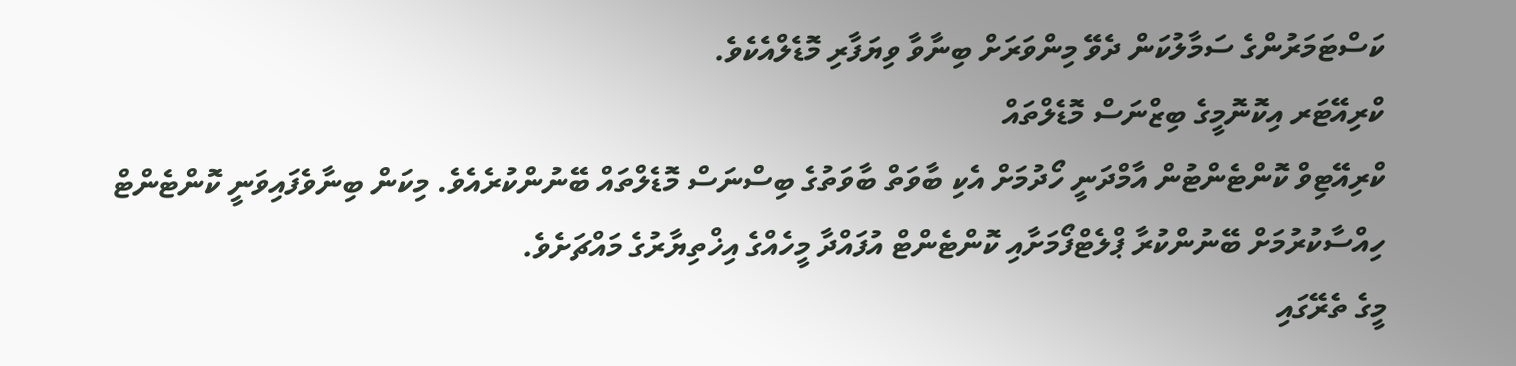ކަސްޓަމަރުންގެ ސަމާލުކަން ދެވޭ މިންވަރަށް ބިނާވާ ވިޔަފާރި މޮޑެލްއެކެވެ.
ކްރިއޭޓަރ އިކޮނޮމީގެ ބިޒްނަސް މޮޑެލްތައް
ކްރިއޭޓިވް ކޮންޓެންޓުން އާމްދަނީ ހޯދުމަށް އެކި ބާވަތް ބާވަތުގެ ބިސްނަސް މޮޑެލްތައް ބޭނުންކުރެއެވެ. މިކަން ބިނާވެފައިވަނީ ކޮންޓެންޓް ހިއްސާކުރުމަށް ބޭނުންކުރާ ޕްލެޓްފޯމަށާއި ކޮންޓެންޓް އުފައްދާ މީހެއްގެ އިޚްތިޔާރުގެ މައްޗަށެވެ.
މީގެ ތެރޭގައި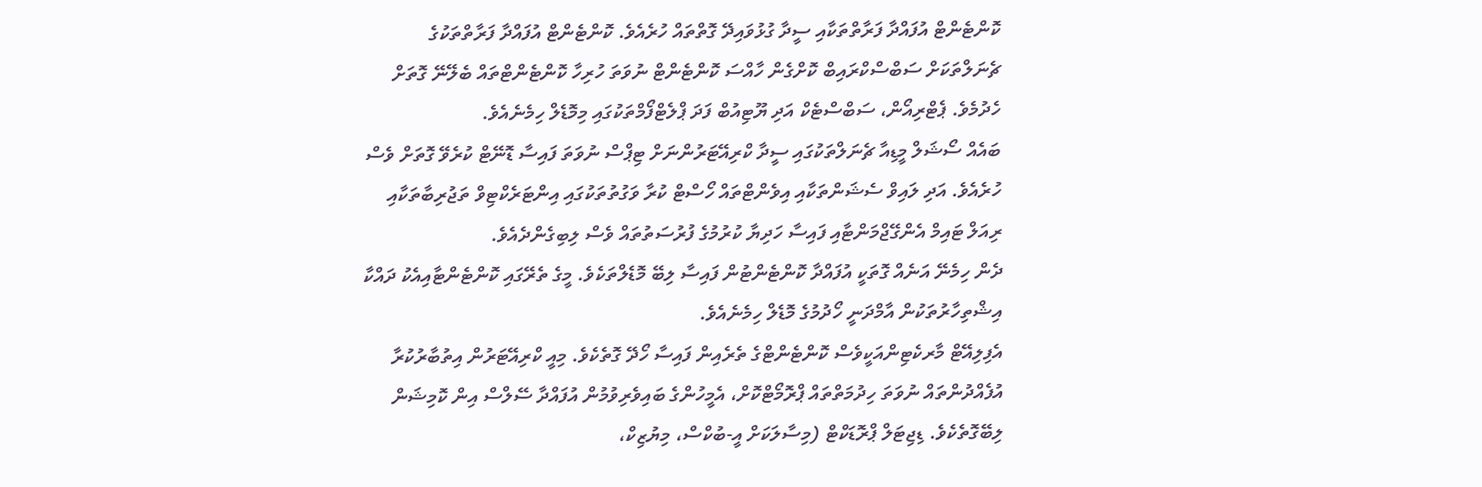ކޮންޓެންޓް އުފައްދާ ފަރާތްތަކާއި ސީދާ ގުޅުވައިދޭ ގޮތްތައް ހުރެއެވެ. ކޮންޓެންޓް އުފައްދާ ފަރާތްތަކުގެ ޗެނަލްތަކަށް ސަބްސްކްރައިބް ކޮށްގެން ހާއްސަ ކޮންޓެންޓް ނުވަތަ ހުރިހާ ކޮންޓެންޓްތައް ބެލޭނޭ ގޮތަށް ހެދުމެވެ. ޕެޓްރިއޯން، ސަބްސްޓެކް އަދި ޔޫޓިއުބް ފަދަ ޕްލެޓްފޯމްތަކުގައި މިމޮޑެލް ހިމެނެއެވެ.
ބައެއް ސޯޝަލް މީޑިއާ ޗެނަލްތަކުގައި ސީދާ ކްރިއޭޓަރުންނަށް ޓިޕްސް ނުވަތަ ފައިސާ ޑޮނޭޓް ކުރެވޭ ގޮތަށް ވެސް ހުރެއެވެ. އަދި ލައިވް ސެޝަންތަކާއި އިވެންޓްތައް ހޯސްޓް ކުރާ ވަގުތުތަކުގައި އިންޓަރެކްޓިވް ތަޖުރިބާތަކާއި ރިއަލް ޓައިމް އެންގޭޖްމަންޓާއި ފައިސާ ހަދިޔާ ކުރުމުގެ ފުރުސަތުތައް ވެސް ލިބިގެންދެއެވެ.
ދެން ހިމެނޭ އަނެއް ގޮތަކީ އުފައްދާ ކޮންޓެންޓުން ފައިސާ ލިބޭ މޮޑެލްތަކެވެ. މީގެ ތެރޭގައި ކޮންޓެންޓާއިއެކު ދައްކާ އިޝްތިހާރުތަކުން އާމްދަނީ ހޯދުމުގެ މޮޑެލް ހިމެނެއެވެ.
އެފިލިއޭޓް މާރކެޓިންއަކީވެސް ކޮންޓެންޓްގެ ތެރެއިން ފައިސާ ހޯދޭ ގޮތެކެވެ. މިއީ ކްރިއޭޓަރުން އިތުބާރުކުރާ އުފެއްދުންތައް ނުވަތަ ހިދުމަތްތައް ޕްރޮމޯޓްކޮށް، އެމީހުންގެ ބައިވެރިވުމުން އުފައްދާ ސޭލްސް އިން ކޮމިޝަން ލިބޭގޮތެކެވެ. ޑިޖިޓަލް ޕްރޮޑަކްޓް (މިސާލަކަށް އީ-ބުކްސް، މިޔުޒިކް،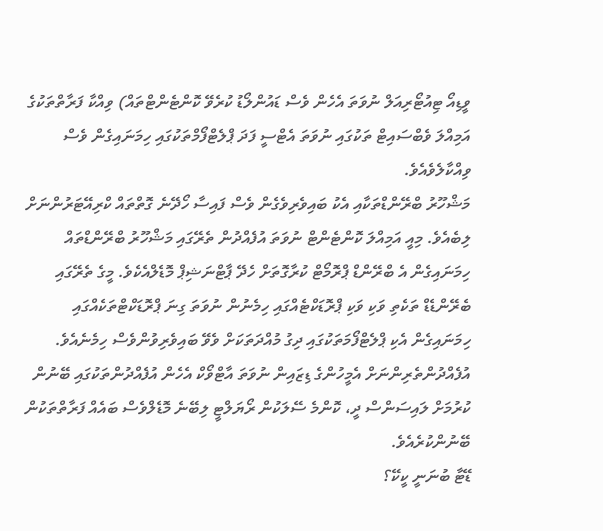ވީޑިއޯ ޓިއުޓޯރިއަލް ނުވަތަ އެހެން ވެސް ޑައުންލޯޑު ކުރެވޭ ކޮންޓެންޓްތައް) ވިއްކާ ފަރާތްތަކުގެ އަމިއްލަ ވެބްސައިޓް ތަކުގައި ނުވަތަ އެޓްސީ ފަދަ ޕްލެޓްފޯމްތަކުގައި ހިމަނައިގެން ވެސް ވިއްކާލެވެއެވެ.
މަޝްހޫރު ބްރޭންޑްތަކާއި އެކު ބައިވެރިވެގެން ވެސް ފައިސާ ހޯދޭނެ ގޮތްތައް ކްރިއޭޓަރުންނަށް ލިބެއެވެ. މިއީ އަމިއްލަ ކޮންޓެންޓް ނުވަތަ އުފެއްދުން ތެރޭގައި މަޝްހޫރު ބްރޭންޑްތައް ހިމަނައިގެން އެ ބްރޭންޑް ޕްރޮމޯޓް ކުރާގޮތަށް ހެދޭ ޕާޓްނަޝިޕް މޮޑެލްއެކެވެ. މީގެ ތެރޭގައި ބެރޭންޑެޑް ތަކެތި ވަކި ވަކި ޕްރޮޑަކްޓެއްގައި ހިމެނުން ނުވަތަ ގިނަ ޕްރޮޑަކްޓްތަކެއްގައި ހިމަނައިގެން އެކި ޕްލެޓްފޯމަތަކުގައި ދިގު މުއްދަތަކަށް ވެވޭ ބައިވެރިވުންވެސް ހިމެނެއެވެ. އުފެއްދުންތެރިންނަށް އެމީހުންގެ ޑިޒައިން ނުވަތަ އާޓްވޯކް އެހެން އުފެއްދުންތަކުގައި ބޭނުން ކުރުމަށް ލައިސަންސް ދީ، ކޮންމެ ސޭލަކުން ރޯޔަލްޓީ ލިބޭނެ މޮޑެލްވެސް ބައެއް ފަރާތްތަކުން ބޭނުންކުރެއެވެ.
ޑޭޓާ ބުނަނީ ކީކޭ؟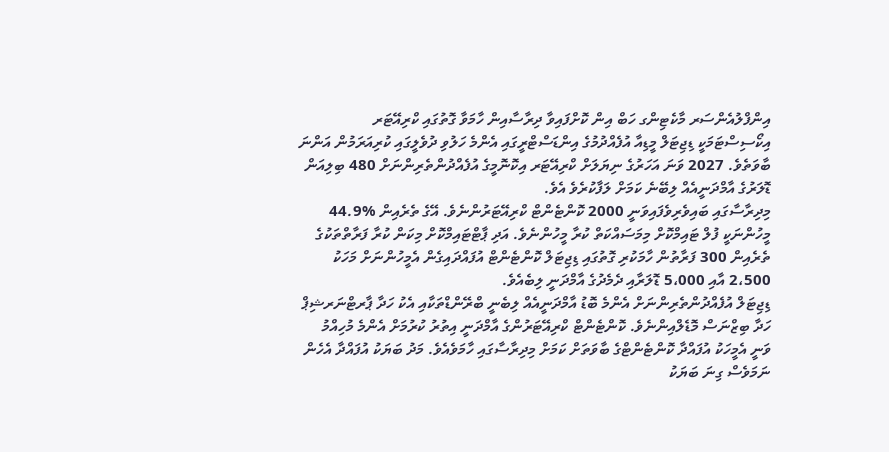އިންފްލުއެންސަރ މާކެޓިންގ ހަބް އިން ކޮށްފައިވާ ދިރާސާއިން ހާމަވާ ގޮތުގައި ކްރިއޭޓަރ އިކޯސިސްޓަމަކީ ޑިޖިޓަލް މީޑިއާ އުފެއްދުމުގެ އިންޑަސްޓްރީގައި އެންމެ ހަލުވި ދުވެލީގައި ކުރިއަރަމުން އަންނަ ބާވަތެވެ. 2027 ވަނަ އަހަރުގެ ނިޔަލަށް ކްރިއޭޓަރ އިކޮނޮމީގެ އުފެއްދުންތެރިންނަށް 480 ބިލިއަން ޑޮލަރުގެ އާމްދަނީއެއް ލިބޭނެ ކަމަށް ލަފާކުރެވެ އެވެ.
މިދިރާސާގައި ބައިވެރިވެފައިވަނީ 2000 ކޮންޓެންޓް ކްރިއޭޓަރުންނެވެ. އޭގެ ތެރެއިން %44.9 މީހުންނަކީ ފުލް ޓައިމްކޮށް މިމަސައްކަތް ކުރާ މީހުންނެވެ. އަދި ޕާޓްޓައިމްކޮށް މިކަން ކުރާ ފަރާތްތަކުގެ ތެރެއިން 300 ފަރާތުން ހާމަކުރި ގޮތުގައި ޑިޖިޓަލް ކޮންޓެންޓް އުފައްދައިގެން އެމީހުންނަށް މަހަކު 2،500 އާއި 5،000 ޑޮލަރާއި ދެމެދުގެ އާމްދަނީ ލިބެއެވެ.
ޑިޖިޓަލް އުފެއްދުންތެރިންނަށް އެންމެ ބޮޑު އާމްދަނީއެއް ލިބެނީ ބްރޭންޑްތަކާއި އެކު ހަދާ ޕާރޓްނަރޝިޕް ހަދާ ބިޒްނަސް މޮޑެލްއިންނެވެ. ކޮންޓެންޓް ކްރިއޭޓަރުންގެ އާމްދަނީ އިތުރު ކުރުމަށް އެންމެ މުހިއްމު ވަނީ އެމީހަކު އުފައްދާ ކޮންޓެންޓްގެ ބާވަތަށް ކަމަށް މިދިރާސާގައި ހާމަވެއެވެ. މަދު ބަޔަކު އުފައްދާ އެހެން ނަމަވެސް ގިނަ ބަޔަކު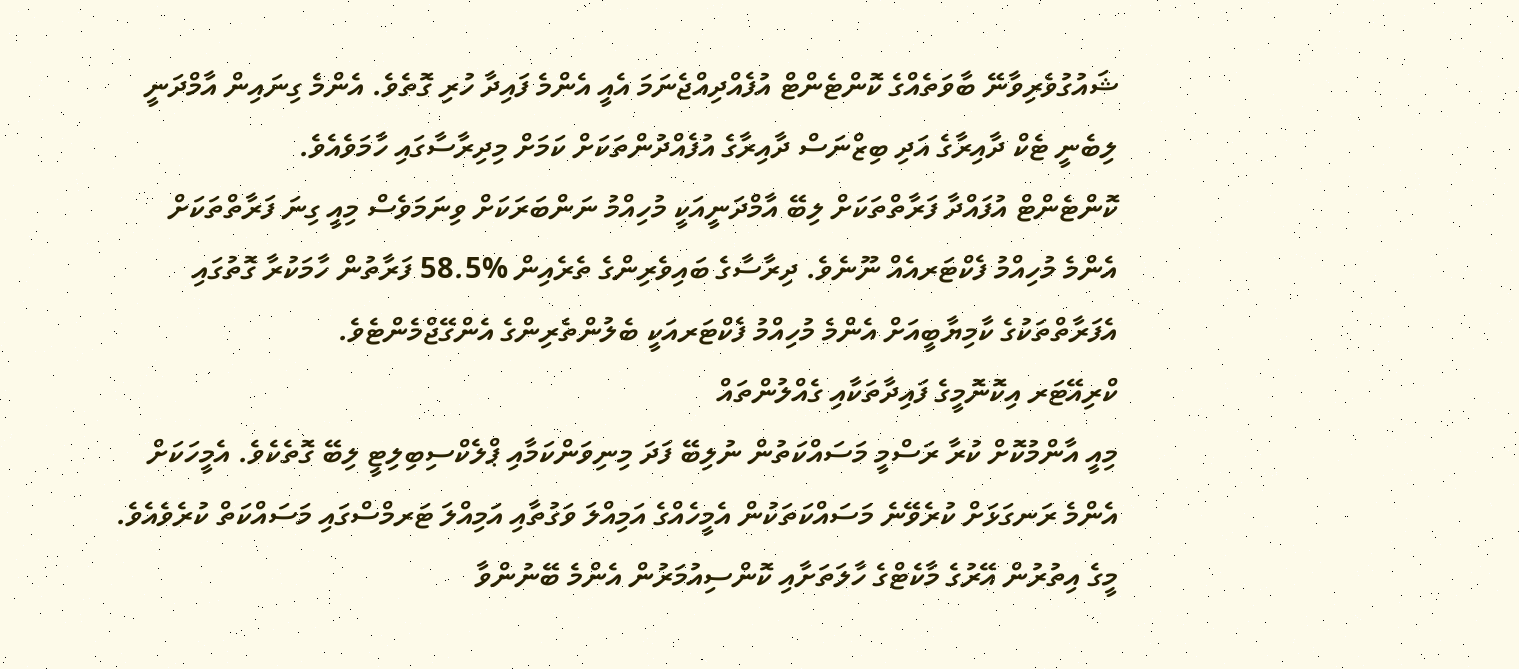ޝައުގުވެރިވާނޭ ބާވަތެއްގެ ކޮންޓެންޓް އުފެއްދިއްޖެނަމަ އެއީ އެންމެ ފައިދާ ހުރި ގޮތެވެ. އެންމެ ގިނައިން އާމްދަނީ ލިބެނީ ޓެކް ދާއިރާގެ އަދި ބިޒްނަސް ދާއިރާގެ އުފެއްދުންތަކަށް ކަމަށް މިދިރާސާގައި ހާމަވެއެވެ.
ކޮންޓެންޓް އުފައްދާ ފަރާތްތަކަށް ލިބޭ އާމްދަނީއަކީ މުހިއްމު ނަންބަރަކަށް ވިނަމަވެސް މިއީ ގިނަ ފަރާތްތަކަށް އެންމެ މުހިއްމު ފެކްޓަރއެއް ނޫނެވެ. ދިރާސާގެ ބައިވެރިންގެ ތެރެއިން %58.5 ފަރާތުން ހާމަކުރާ ގޮތުގައި އެފަރާތްތަކުގެ ކާމިޔާބީއަށް އެންމެ މުހިއްމު ފެކްޓަރއަކީ ބެލުންތެރިންގެ އެންގޭޖްމެންޓެވެ.
ކްރިއޭޓަރ އިކޮނޮމީގެ ފައިދާތަކާއި ގެއްލުންތައް
މިއީ އާންމުކޮށް ކުރާ ރަސްމީ މަސައްކަތުން ނުލިބޭ ފަދަ މިނިވަންކަމާއި ޕްލެކްސިބިލިޓީ ލިބޭ ގޮތެކެވެ. އެމީހަކަށް އެންމެ ރަނގަޅަށް ކުރެވޭނެ މަސައްކަތަކުން އެމީހެއްގެ އަމިއްލަ ވަގުތާއި އަމިއްލަ ޓަރމްސްގައި މަސައްކަތް ކުރެވެއެވެ. މީގެ އިތުރުން އޭރުގެ މާކެޓްގެ ހާލަތަށާއި ކޮންސިއުމަރުން އެންމެ ބޭނުންވާ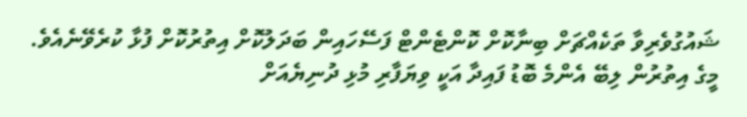ޝައުގުވެރިވާ ތަކެއްޗަށް ބިނާކޮށް ކޮންޓެންޓް ފަސޭހައިން ބަދަލުކޮށް އިތުރުކޮށް ފުޅާ ކުރެވޭނެއެވެ.
މީގެ އިތުރުން ލިބޭ އެންމެ ބޮޑު ފައިދާ އަކީ ވިޔަފާރި މުޅި ދުނިޔެއަށް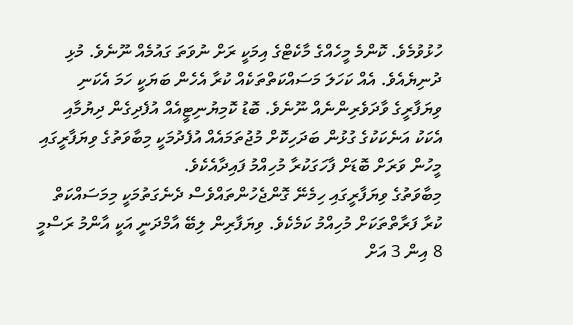ހުޅުވުމެވެ. ކޮންމެ މީހެއްގެ މާކެޓްގެ އިމަކީ ރަށް ނުވަތަ ގައުމެއް ނޫނެވެ. މުޅި ދުނިޔެއެވެ. އެއް ކަހަލަ މަސައްކަތްތަކެއް ކުރާ އެހެން ބަޔަކީ ހަމަ އެކަނި ވިޔަފާރީގެ ވާދަވެރިންނެއް ނޫނެވެ. ބޮޑު ކޮމިޔުނިޓީއެއް އުފެދިގެން ދިޔުމާއި އެކަކު އަނެކަކުގެ ގުޅުން ބަދަހިކޮށް މުޖުތަމައެއް އުފެދުމަކީ މިބާވަތުގެ ވިޔަފާރީގައި މީހުން ވަރަށް ބޮޑަށް ފާހަގަކުރާ މުހިއްމު ފައިދާއެކެވެ.
މިބާވަތުގެ ވިޔަފާރީގައި ހިމެނޭ ގޮންޖެހުންތައްވެސް ދެނެގަތުމަކީ މިމަސައްކަތް ކުރާ ފަރާތްތަކަށް މުހިއްމު ކަމެކެވެ. ވިޔަފާރިން ލިބޭ އާމްދަނީ އަކީ އާންމު ރަސްމީ 8 އިން 3 އަށް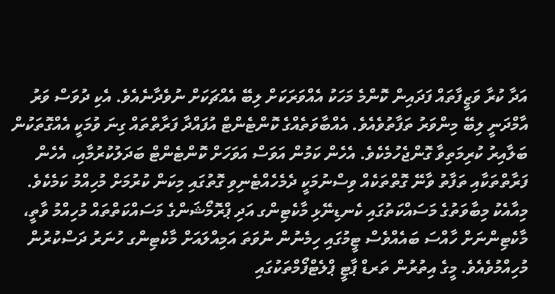އަދާ ކުރާ ވަޒީފާތައް ފަދައިން ކޮންމެ މަހަކު އެއްވަރަކަށް ލިބޭ އެއްޗަކަށް ނުވެދާނެއެވެ. އެކި ދުވަސް ވަރު އާމްދަނީ ލިބޭ މިންވަރު ތަފާތުވެއެވެ. އެއްބާވަތެއްގެ ކޮންޓެންޓް އުފައްދާ ފަރާތްތައް ގިނަ ވުމަކީ އެއްގޮތަކުން ބަލާއިރު ކުރިމަތިވާ ގޮންޖެހުމެކެވެ. އެހެން ކަމުން އަވަސް އަވަހަށް ކޮންޓެންޓް ބަދަލުކުރުމާއި، އެހެން ފަރާތްތަކާއި ތަފާތު ވާނޭ ގޮތްތަކެއް ވިސްނުމަކީ ދެމެހެއްޓެނިވި ގޮތުގައި މިކަން ކުރުމަށް މުހިއްމު ކަމެކެވެ.
މިއާއެކު މިބާވަތުގެ މަސައްކަތުގައި ކެނޑިނޭޅި މާކެޓިންގ އަދި ޕްރޮމޯޝަންގެ މަސައްކަތްތައް މުހިއްމު ވާތީ، މާކެޓިންނަށް ހާއްސަ ބައެއްވެސް ޓީމުގައި ހިމެނުން ނުވަތަ އަމިއްލައަށް މާކެޓިންގ ހުނަރު ދަސްކުރުން މުހިއްމުވެއެވެ. މީގެ އިތުރުން ތަރޑް ޕާޓީ ޕްލެޓްފޯމްތަކުގައި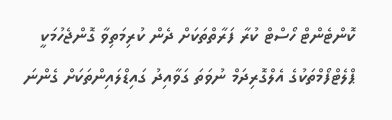ކޮންޓެންޓް ހޯސްޓް ކުރާ ފަރާތްތަކަށް ދެން ކުރިމަތިވާ ގޮންޖެހުމަކީ ޕްލެޓްފޯމްތަކުގެ އެލްގޮރިދަމް ނުވަތަ ގަވާއިދު ގައިޑްލައިންތަކަށް ގެންނަ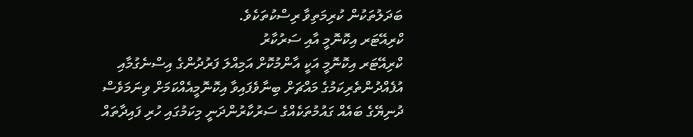ބަދަލުތަކުން ކުރިމަތިވާ ރިސްކުތަކެވެ.
ކްރިއޭޓަރ އިކޮނޮމީ އާއި ސަރުކާރު
ކްރިއޭޓަރ އިކޮނޮމީ އަކީ އާންމުކޮށް އަމިއްލަ ފަރުދުންގެ އިސްނެގުމާއި އުފެއްދުންތެރިކަމުގެ މައްޗަށް ބިނާވެފައިވާ އިކޮނޮމީއެއްކަމަށް ވިނަމަވެސް ދުނިޔޭގެ ބައެއް ގައުމުތަކެއްގެ ސަރުކާރުންދަނީ މިކަމުގައި ހުރި ފައިދާތައް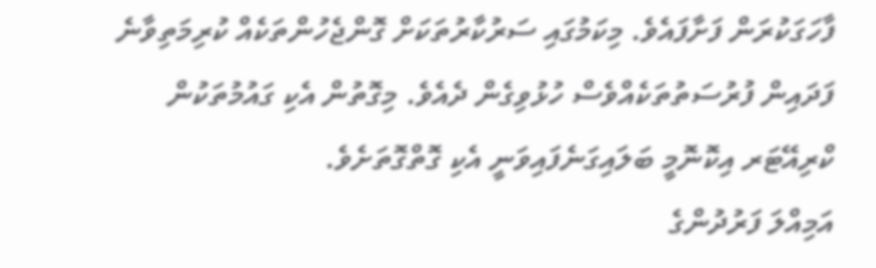ފާހަގަކުރަން ފަށާފައެވެ. މިކަމުގައި ސަރުކާރުތަކަށް ގޮންޖެހުންތަކެއް ކުރިމަތިވާނެ ފަދައިން ފުރުސަތުތަކެއްވެސް ހުޅުވިގެން ދެއެވެ. މިގޮތުން އެކި ގައުމުތަކުން ކްރިއޭޓަރ އިކޮނޮމީ ބަލައިގަނެފައިވަނީ އެކި ގޮތްގޮތަށެވެ.
އަމިއްލަ ފަރުދުންގެ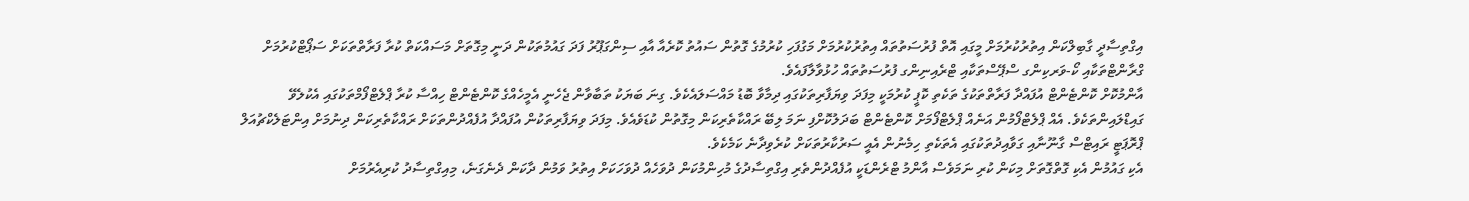އިގްތިސާދީ ގާބިލްކަން އިތުރުކުރުމަށް މީގައި އޮތް ފުރުސަތުތައް އިތުރުކުރުމަށް މަގުފަހި ކުރުމުގެ ގޮތުން ސައުތު ކޮރެއާ އާއި ސިންގަޕޫރު ފަދަ ގައުމުތަކުން ދަނީ މިގޮތަށް މަސައްކަތް ކުރާ ފަރާތްތަކަށް ސަޕޯޓްކުރުމަށް ގްރާންޓްތަކާއި ކޯ-ވަރކިންގ ސްޕޭސްތަކާއި ޓްރެއިނިންގ ފުރުސަތުތައް ހުޅުވާލާފައެވެ.
އާންމުކޮށް ކޮންޓެންޓް އުފައްދާ ފަރާތްތަކުގެ ތަކެތި ކޮޕީ ކުރުމަކީ މިފަދަ ވިޔަފާރިތަކުގައި ދިމާވާ ބޮޑު މައްސަލައެކެވެ. ގިނަ ބަޔަކު ތަބާވާން ޖެހެނީ އެމީހެއްގެ ކޮންޓެންޓް ހިއްސާ ކުރާ ޕްލެޓްފޯމްތަކުގައި އެކުލެވޭ ގައިޑްލައިންތަކެވެ. އެއް ޕްލެޓްފޯމުން އަނެއް ޕްލެޓްފޯމަށް ކޮންޓެންޓް ބަދަލުކޮށްފި ނަމަ ލިބޭ ރައްކާތެރިކަން މިގޮތުން ކުޑަވެއެވެ. މިފަދަ ވިޔަފާރިތަކުން އުފައްދާ އުފެއްދުންތަކަށް ރައްކާތެރިކަން ދިނުމަށް އިންޓަލެކްޗުއަލް ޕްރޮޕަޓީ ރައިޓްސް ގާނޫނާއި ގަވާއިދުތަކުގައި އެތަކެތި ހިމެނުން އެއީ ސަރުކާރުތަކަށް ކުރެވިދާނެ ކަމެކެވެ.
އެކި ގައުމުން އެކި ގޮތްގޮތަށް މިކަން ކުރި ނަމަވެސް އާންމު ޓްރެންޑަކީ އުފެއްދުންތެރި އިގްތިސާދުގެ މުހިންމުކަން ދުވަހެއް ދުވަހަކަށް އިތުރު ވަމުން ދާކަން ދެނެގަނެ، މިއިގްތިސާދު ކުރިއެރުމަށް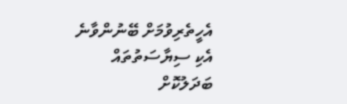އެހީތެރިވުމަށް ބޭނުންވާނެ އެކި ސިޔާސަތުތައް ބަދަލުކޮށް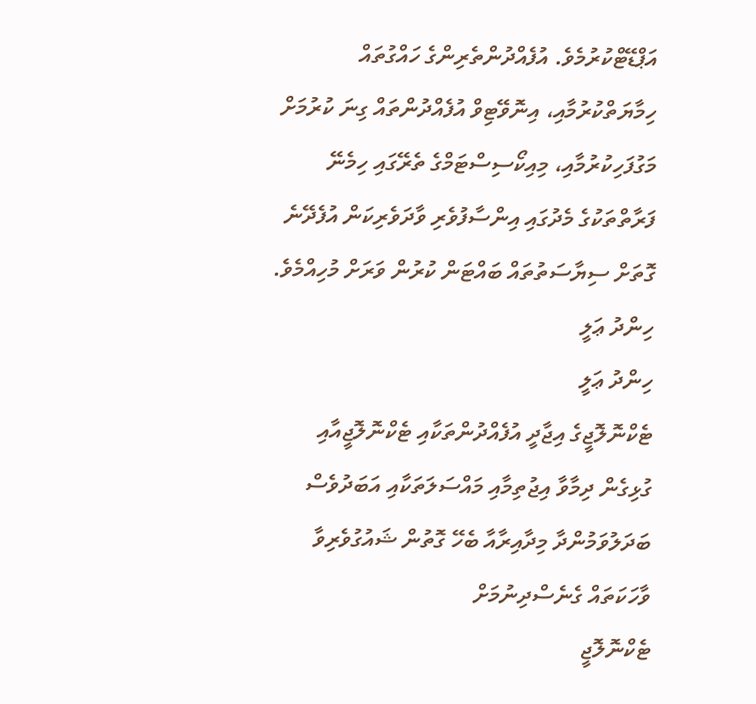އަޕްޑޭޓްކުރުމެވެ. އުފެއްދުންތެރިންގެ ހައްގުތައް ހިމާޔަތްކުރުމާއި، އިނޮވޭޓިވް އުފެއްދުންތައް ގިނަ ކުރުމަށް މަގުފަހިކުރުމާއި، މިއިކޯސިސްޓަމްގެ ތެރޭގައި ހިމެނޭ ފަރާތްތަކުގެ މެދުގައި އިންސާފުވެރި ވާދަވެރިކަން އުފެދޭނެ ގޮތަށް ސިޔާސަތުތައް ބައްޓަން ކުރުން ވަރަށް މުހިއްމެވެ.
ހިންދު ޢަލީ
ހިންދު ޢަލީ
ޓެކްނޮލޮޖީގެ އިޖާދީ އުފެއްދުންތަކާއި ޓެކްނޮލޮޖީއާއި ގުޅިގެން ދިމާވާ އިޖުތިމާއި މައްސަލަތަކާއި އަބަދުވެސް ބަދަލުވަމުންދާ މިދާއިރާއާ ބެހޭ ގޮތުން ޝައުގުވެރިވާ ވާހަކަތައް ގެނެސްދިނުމަށް
ޓެކްނޮލޮޖީ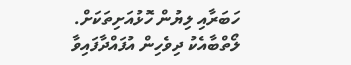ހަބަރާއި ލިޔުން ހޮޅުއަށިތަކަށް.
ލޯތްބާއެކު ދިވެހިން އުފައްދާފައިވާ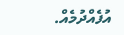އުފެއްދުމެއް.